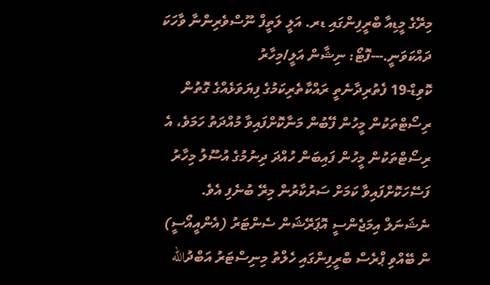މިރޭގެ މީޑިއާ ބްރީފިންގައި ޑރ. އަލީ ލަތީފް ނޫސްވެރިންނާ ވާހަކަ ދައްކަވަނީ.---ފޮޓޯ: ނިޝާން އަލީ/މިހާރު
ކޮވިޑް-19 ފެތުރިދާނެތީ ރައްކާތެރިކަމުގެ ފިޔަވަޅެއްގެ ގޮތުން ރިސޯޓްތަކުން މީހުން ފޭބުން މަނާކޮށްފައިވާ މުއްދަތު ހަމަވެ، އެ ރިސޯޓްތަކުން މީހުން ފައިބަން ހުއްދަ ދިނުމުގެ އުސޫލު މިހާރު ފަސޭހަކޮށްފައިވާ ކަމަށް ސަރުކާރުން މިރޭ ބުނެފި އެވެ.
ނެޝަނަލް އިމަޖެންސީ އޮޕަރޭޝަން ސެންޓަރު (އެންއީއޯސީ) ން ބޭއްވި ޕްރެސް ބްރީފިންގައި ހެލްތު މިނިސްޓަރު އަބްދުالله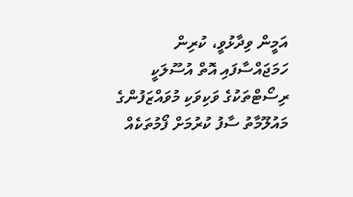އަމީން ވިދާޅުވީ، ކުރިން ހަމަޖައްސާފައި އޮތް އުސޫލަކީ ރިސޯޓްތަކުގެ ވަކިވަކި މުވައްޒަފުންގެ މައުލޫމާތު ސާފު ކުރުމަށް ފޯމުތަކެއް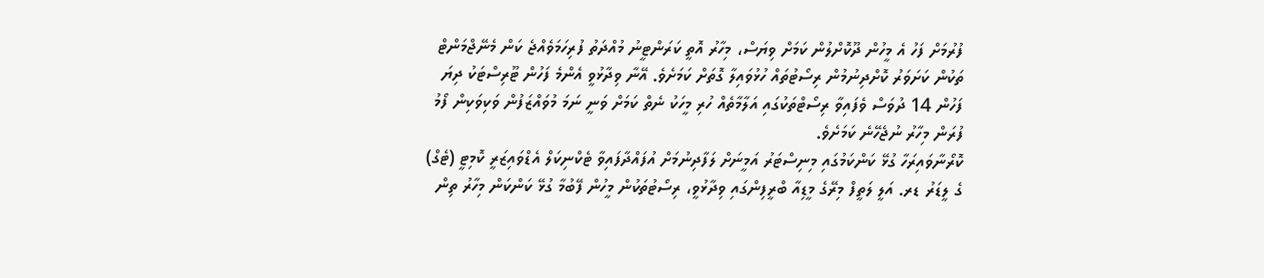ފުރުމަށް ފަހު އެ މީހުން ދޫކޮށްލުން ކަމަށް ވިޔަސް، މިހާރު އޮތީ ކަރަންޓީނު މުއްދަތު ފުރިހަމަވެއްޖެ ކަން މެނޭޖްމަންޓް ތަކުން ކަށަވަރު ކޮށްދިނުމުން ރިސޯޓުތައް ހުޅުވައިލާ ގޮތަށް ކަމަށެވެ. އޭނާ ވިދާޅުވީ އެންމެ ފަހުން ޓޫރިސްޓަކު ދިޔަ ފަހުން 14 ދުވަސް ވެފައިވާ ރިސޯޓްތަކުގައި އަލާމާތެއް ހުރި މީހަކު ނެތް ކަމަށް ވަނީ ނަމަ މުވައްޒަފުން ވަކިވަކިން ފޯމު ފުރަން މިހާރު ނުޖެހޭނެ ކަމަށެވެ.
ކޮރޯނާވައިރަހާ ގުޅޭ ކަންކަމުގައި މިނިސްޓަރު އަމީނަށް ލަފާދިނުމަށް އުފައްދާފައިވާ ޓެކްނިކަލް އެޑްވައިޒަރީ ކޮމިޓީ (ޓެގް) ގެ ލީޑަރު ޑރ. އަލީ ލަތީފް މިރޭގެ މީޑިއާ ބްރީފިންގައި ވިދާޅުވީ، ރިސޯޓުތަކުން މީހުން ފޭބުމާ ގުޅޭ ކަންކަން މިހާރު ތިން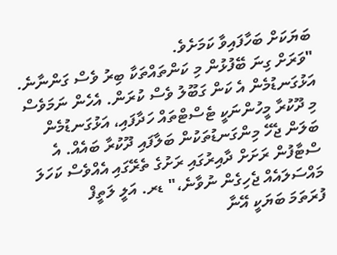ބަޔަކަށް ބަހާފައިވާ ކަމަށެވެ.
"ވަރަށް ގިނަ ބޭފުޅުން މި ކަންތައްތަކާ ބިރު ވެސް ގަންނާނެ. އަޅުގަނޑުމެން އެ ކަން ގަބޫލު ވެސް ކުރަން. އެހެން ނަމަވެސް މި ދޫކުރާ މީހުންނަކީ ޓެސްޓްތައް ހަދާފައި، އަޅުގަނޑުމެން ބަލަން ޖެހޭ މިންގަނޑުތަކުން ބަލާފައި ދޫކުރާ ބައެއް. އެ ސްޓާފުން ރަށަށް ދާއިރުގައި ރަށުގެ ތެރޭގައި އެއްވެސް ކަހަލަ މައްސަލައެއް ޖެހިގެން ނުވާނެ،" ޑރ. އަލީ ލަތީފް
ފުރަތަމަ ބަޔަކީ އޭނާ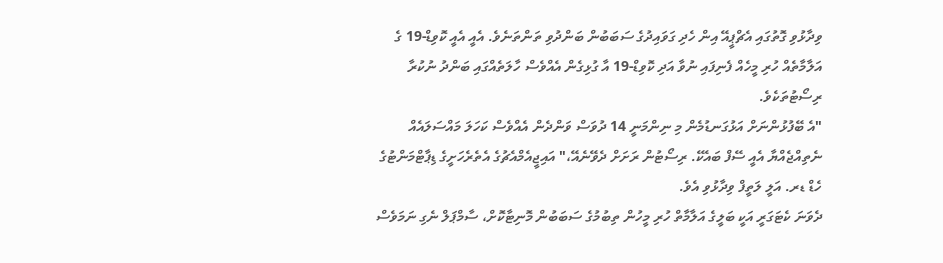ވިދާޅުވި ގޮތުގައި އެޗްޕީއޭ އިން ހެދި ގަވައިދުގެ ސަބަބުން ބަންދުވި ތަންތަނެވެ. އެއީ އެއީ ކޮވިޑް-19 ގެ އަލާމާތެއް ހުރި މީހެއް ފެނިފައި ނުވާ އަދި ކޮވިޑް-19 އާ ގުޅިގެން އެއްވެސް ހާލަތެއްގައި ބަންދު ނުކުރާ ރިސޯޓުތަކެވެ.
"އެ ބޭފުޅުންނަށް އަޅުގަނޑުމެން މި ނިންމަނީ 14 ދުވަސް ވަންދެން އެއްވެސް ކަހަލަ މައްސަލައެއް ނެތިއްޖެއްޔާ އެއީ ސޭފް ބައެކޭ. ރިސޯޓުން ރަށަށް ދެވޭނެއޭ،" އައިޖީއެމްއެޗުގެ އެތެރެހަށީގެ ޑިޕާޓްމަންޓުގެ ހެޑް ޑރ. އަލީ ލަތީފް ވިދާޅުވި އެވެ.
ދެވަނަ ކެޓަގަރީ އަކީ ބަލީގެ އަލާމާތް ހުރި މީހުން ތިބުމުގެ ސަބަބުން މޮނިޓާކޮށް، ސާމްޕަލް ނެގި ނަމަވެސް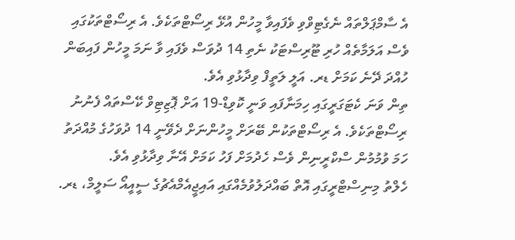އެ ސާމްޕަލްތައް ނެގެޓިވްވި ވެފައިވާ މީހުން އުޅޭ ރިސޯޓްތަކެވެ. އެ ރިސޯޓްތަކުގައި ވެސް އަލަމާތެއް ހުރި ޓޫރިސްޓަކު ނެތި 14 ދުވަސް ވެފައި ވާ ނަމަ މީހުން ފައިބަން ހުއްދަ ދޭނެ ކަމަށް ޑރ. އަލީ ލަތީފް ވިދާޅުވި އެވެ.
ތިން ވަނަ ކެޓަގަރީގައި ހިމަނާފައި ވަނީ ކޮވިޑް-19 އަށް ޕޮޒިޓިވް ކޭސްތައް ފެނުނު ރިސޯޓްތަކެވެ. އެ ރިސޯޓްތަކުން ބޭރަށް މީހުންނަށް ދެވޭނީ 14 ދުވަހުގެ މުއްދަތު ހަމަ ވުމުމުން ސްކްރީނިން ވެސް ހެދުމަށް ފަހު ކަމަށް އޭނާ ވިދާޅުވި އެވެ.
ހެލްތު މިނިސްޓްރީގައި އޮތް ބައްދަލުވުމެއްގައި އައިޖީއެމްއެޗުގެ ސީއީއޯ ސަލީމް، ޑރ.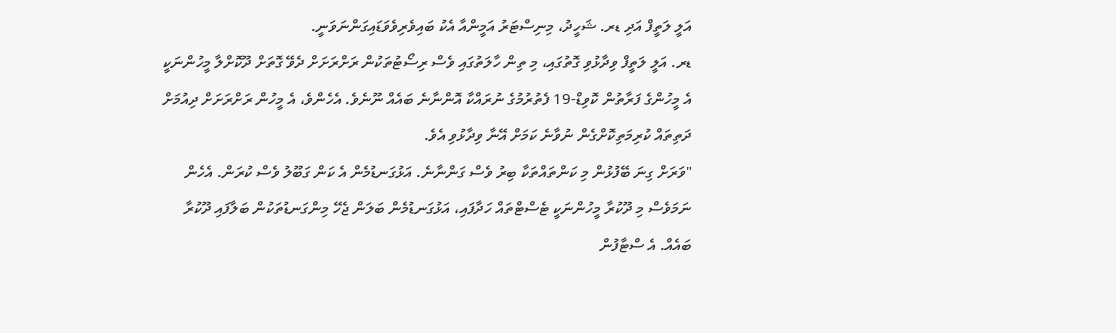އަލީ ލަތީފް އަދި ޑރ. ޝަހީދު، މިނިސްޓަރު އަމީންއާ އެކު ބައިވެރިވެވަޑައިގަންނަވަނީ.
ޑރ. އަލީ ލަތީފް ވިދާޅުވި ގޮތުގައި، މި ތިން ހާލަތުގައި ވެސް ރިސޯޓުތަކުން ރަށްރަށަށް ދެވޭ ގޮތަށް ދޫކޮށްލާ މީހުންނަކީ އެ މީހުންގެ ފަރާތުން ކޮވިޑް-19 ފެތުރުމުގެ ނުރައްކާ އޮންނާނެ ބައެއް ނޫނެވެ. އެހެންވެ، އެ މީހުން ރަށްރަށަށް ދިއުމަށް ދަތިތައް ކުރިމަތިކޮށްގެން ނުވާނެ ކަމަށް އޭނާ ވިދާޅުވި އެވެ.
"ވަރަށް ގިނަ ބޭފުޅުން މި ކަންތައްތަކާ ބިރު ވެސް ގަންނާނެ. އަޅުގަނޑުމެން އެ ކަން ގަބޫލު ވެސް ކުރަން. އެހެން ނަމަވެސް މި ދޫކުރާ މީހުންނަކީ ޓެސްޓްތައް ހަދާފައި، އަޅުގަނޑުމެން ބަލަން ޖެހޭ މިންގަނޑުތަކުން ބަލާފައި ދޫކުރާ ބައެއް. އެ ސްޓާފުން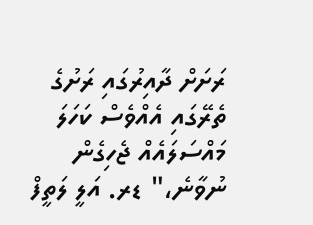ރަށަށް ދާއިރުގައި ރަށުގެ ތެރޭގައި އެއްވެސް ކަހަލަ މައްސަލައެއް ޖެހިގެން ނުވާނެ،" ޑރ. އަލީ ލަތީފް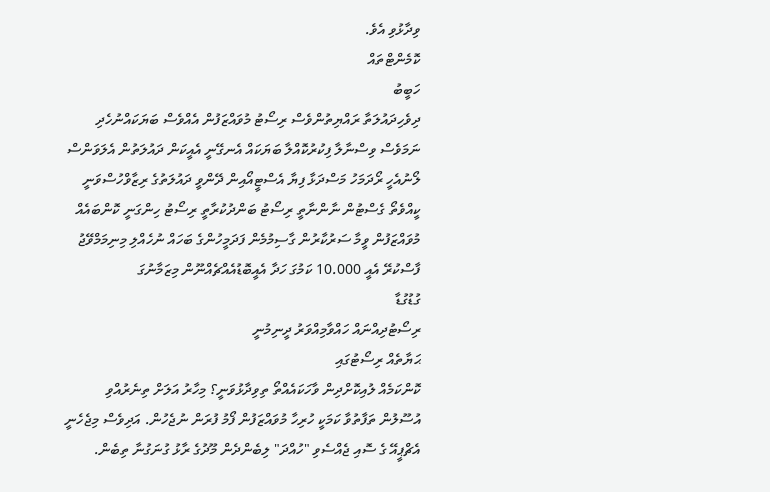ވިދާޅުވި އެވެ.
ކޮމެންޓްތައް
ހަބީބު
ދިވެހިދައުލަތާ ރައްޔިތުންވެސް ރިސޯޓު މުވައްޒަފުން އެއްވެސް ބަޔަކައްނުހެދި ނަމަވެސް ވިސްނާލާ ފިކުރުކޮއްލާ ބަޔަކައް އެނގޭނީ އެއީކަން ދައުލަތުން އެލަވަންސް ލޯނުއެހީ ރޯދަމަހު މަސްދަޅާ ފިޔާ އެސްޓީއޯއިން ދޭންވީ ދައުލަތުގެ ރިޒާވްހުސްވަނީ ކީއްވެތޯ ގެސްޓުން ނާންނާތީ ރިސޯޓު ބަންދުކުރާތީ ރިސޯޓު ހިންގަނީ ކޮންބައެއް މުވައްޒަފުން ވީމާ ސަރުކާރުން ގާސިމުމެން ފަދަމީހުންގެ ބަހައް ނުހެއްލި މިނިމަމްވޭޖު ފާސްކުރޭ އެއީ 10.000 ކަމުގަ ހަދާ އެއީބޮޑުއެއްޗެއްނޫން މިޒަމާނުގަ
ގުޑުގުޑާ
ރިސޯޓުދިއްނައް ހައްވާމިއްވަރު ދީނިމުނީ
ޙަޔާތެއް ރިސޯޓުގައި
ކޮންކަމެއް ލުއިކޮށްދިން ވާހަކައެއްތޯ ތިވިދާޅުވަނީ؟ މިހާރު އަލަށް ތިނެރުއްވި އުސޫލުން ތަފާތުވާ ކަމަކީ ހުރިހާ މުވައްޒަފުން ފޯމު ފުރަން ނުޖެހުން. އަދިވެސް މިޖެހެނީ އެޗްޕީއޭ ގެ ސޮއި ޖެއްސެވި "ހުއްދަ" ލިބެންދެން މޫދުގެ ރާޅު ގުނަގުނާ ތިބެން.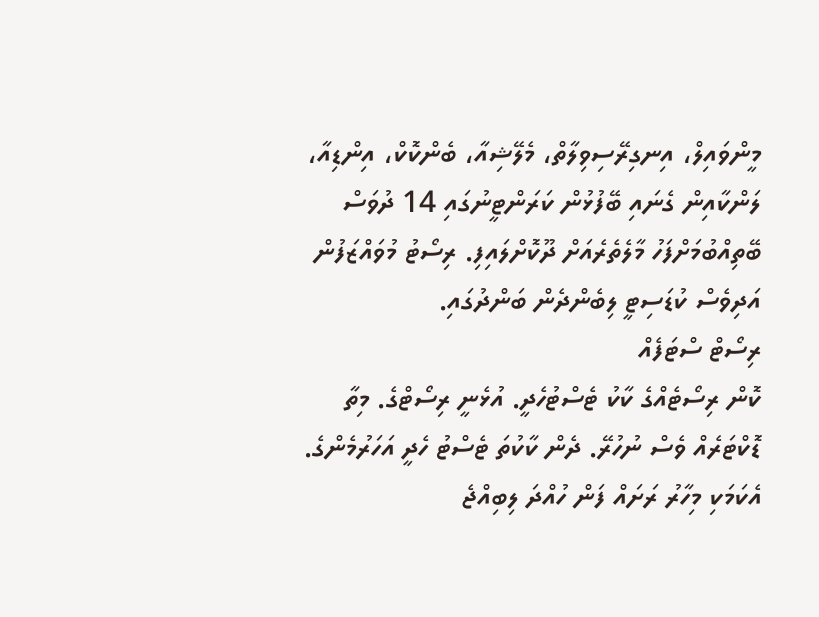މީންވައިލް، އިނގިރޭސިވިލާތް، މެލޭޝިއާ، ބެންކޮކް، އިންޑިއާ، ލަންކާއިން ގެނައި ބޭފުޅުން ކަރަންޓީނުގައި 14 ދުވަސް ބޭތިއްބުމަށްފަހު މާލެތެރެއަށް ދޫކޮށްލައިފި. ރިސޯޓު މުވައްޒަފުން އަދިވެސް ކުޑަސިޓީ ލިބެންދެން ބަންދުގައި.
ރިސޯޓް ސްޓަފެއް
ކޮން ރިސޯޓެއްގެ ކާކު ޓެސްޓުހެދީ. އުޅެނީ ރިސޯޓްގެ. މިތާ ޑޮކްޓަރެއް ވެސް ނުހުރޭ. ދެން ކާކުތަ ޓެސްޓު ހެދީ އަހަރުމެންގެ. އެކަމަކި މިހާރު ރަށައް ފަން ހުއްދަ ލިބިއްޖެ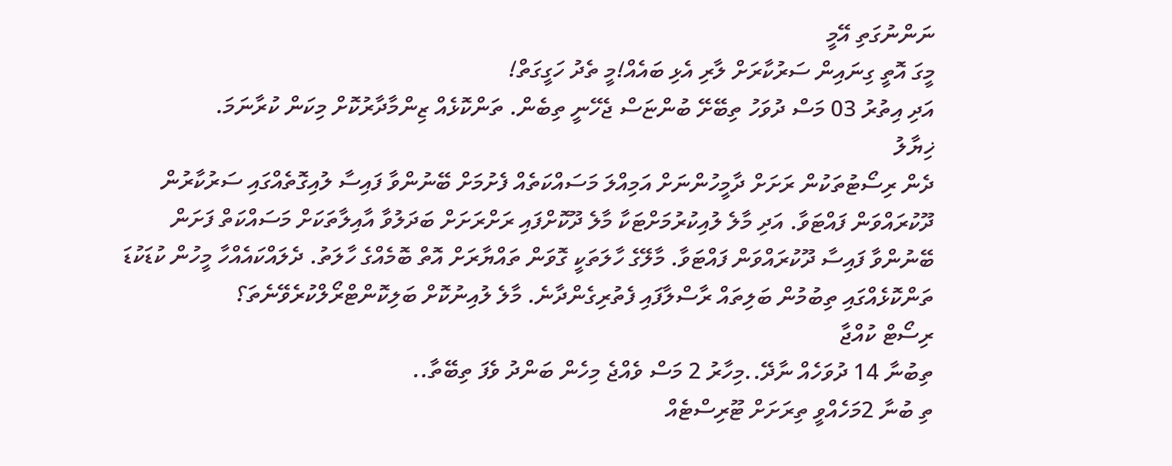ނަންނުގަތި އޭމީ
މީގަ އޮތީ ގިނައިން ސަރުކާރަށް ލާރި އެޅި ބައެއް!މީ ތެދު ހަގީގަތް!
އަދި އިތުރު 03 މަސް ދުވަހު ތިބޭށޭ ބުންޏަސް ޖެހޭނީ ތިބެން. ތަންކޮޅެއް ޒިންމާދާރުކޮށް މިކަން ކުރާނަމަ.
ޚިޔާލު
ދެން ރިސޯޓުތަކުން ރަށަށް ދާމީހުންނަށް އަމިއްލަ މަސައްކަތެއް ފެށުމަށް ބޭނުންވާ ފައިސާ ލުއިގޮތެއްގައި ސަރުކާރުން ދޫކުރައްވަން ފައްޓަވާ. އަދި މާލެ ލުއިކުރުމަށްޓަކާ މާލެ ދޫކޮށްފައި ރަށްރަށަށް ބަދަލުވާ އާއިލާތަކަށް މަސައްކަތް ފަށަން ބޭނުންވާ ފައިސާ ދޫކުރައްވަން ފައްޓަވާ. މާލޭގެ ހާލަތަކީ ގޮވަން ތައްޔާރަށް އޮތް ބޮމެއްގެ ހާލަތު. ދެލައްކައެއްހާ މީހުން ކުޑަކުޑަ ތަންކޮޅެއްގައި ތިބުމުން ބަލިތައް ރާސްލާފައި ފެތުރިގެންދާނެ. މާލެ ލުއިނުކޮށް ބަލިކޮންޓްރޯލްކުރެވޭނެތަ؟
ރިސޯޓް ކުއްޖާ
ތިބުނާ 14 ދުވަހެއް ނާދޭ..މިހާރު 2 މަސް ވެއްޖެ މިހެން ބަންދު ވެފަ ތިބޭތާ..
ތި ބުނާ 2މަހެއްވީ ތިރަށަށް ޓޫރިސްޓެއް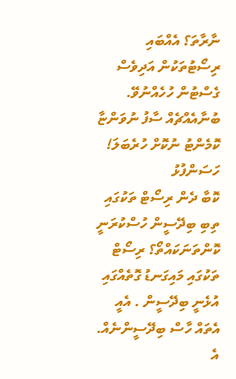ނާރާތަ؟ އެއްބައި ރިސޯޓުތަކުން އަދިވެސް ގެސްޓުން ހުހެއްނުވޭ. ބުނާއެއްޗެއް ސާފު ނުވަންޏާ ކޮމެންޓު ނުކޮށް ހުރެބަލަ!
ހަސަންފުޅު
ކޮބާ ދެން ރިސޯޓް ތަކުގައި ތިބި ބިދޭސީން ހުސްކުރަނީ ކޮންތަނަކައްތޯ؟ ރިސޯޓް ތަކުގައި މައިގަނޑު ގޮތެއްގައި އުޅެނީ ބިދޭސީން . އެއީ އެތައް ހާސް ބިދޭސީންނެއް. އެ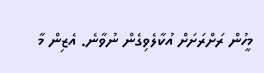މީހުން ރަށްރަށަށް އުކާލެވިގެން ނުވާނެ. އެޒިން މާ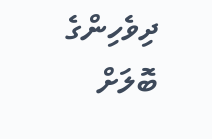ދިވެހިންގެ ބޮލަށް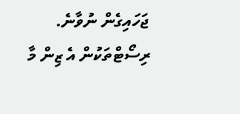ޖަހައިގެން ނުވާނެ. ރިސޯޓްތަކުން އެ ޒިން މާ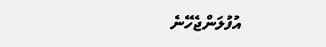އުފުލަންޖެހޭނެ